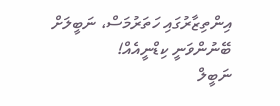އިންތިޒާރުގައި ހަތަރުމަސް، ނަބީލަށް ބޭނުންވަނީ ކިޑްނީއެއް!
ނަބީލް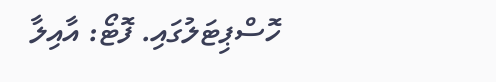ހޮސްޕިޓަލުގައި. ފޮޓޯ: އާއިލާ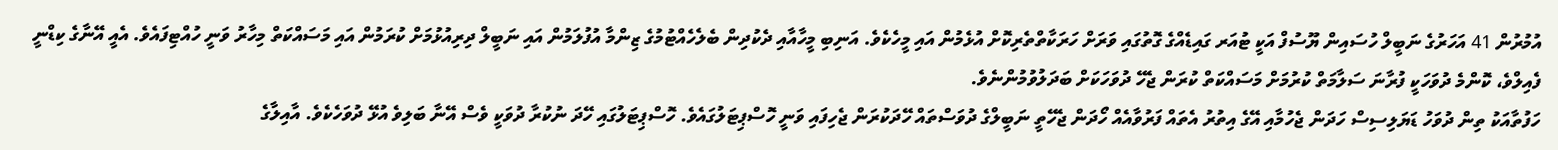އުމުރުން 41 އަހަރުގެ ނަބީލް ހުސައިން ޔޫސުފް އަކީ ޓުއަރ ގައިޑެއްގެ ގޮތުގައި ވަރަށް ހަރަކާތްތެރިކޮށް އުޅެމުން އައި މީހެކެވެ. އަނިބި މީހާއާއި ދެކުދިން ބެލެހެއްޓުމުގެ ޒިންމާ އުފުލަމުން އައި ނަބީލް ދިރިއުޅުމަށް ކުރަމުން އައި މަސައްކަތް މިހާރު ވަނީ ހުއްޓިފައެވެ. އެއީ އޭނާގެ ކިޑްނީ ފެއިލްވެ، ކޮންމެ ދުވަހަކީ ފުރާނަ ސަލާމަތް ކުރުމަށް މަސައްކަތް ކުރަން ޖެހޭ ދުވަހަކަށް ބަދަލުވުމުންނެވެ.
ހަފުތާއަކު ތިން ދުވަހު ޑަޔަލިސިސް ހަދަން ޖެހުމާއި އޭގެ އިތުރު އެތައް ފަރުވާއެއް ހޯދަން ޖެހޭތީ ނަބީލްގެ ދުވަސްތައް ހޭދަކުރަން ޖެހިފައި ވަނީ ހޮސްޕިޓަލުގައެވެ. ހޮސްޕިޓަލުގައި ހޭދަ ނުކުރާ ދުވަކީ ވެސް އޭނާ ބަލިވެ އުޅޭ ދުވަހެކެވެ. އާއިލާގެ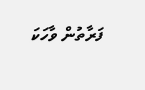ފަރާތުން ވާހަކަ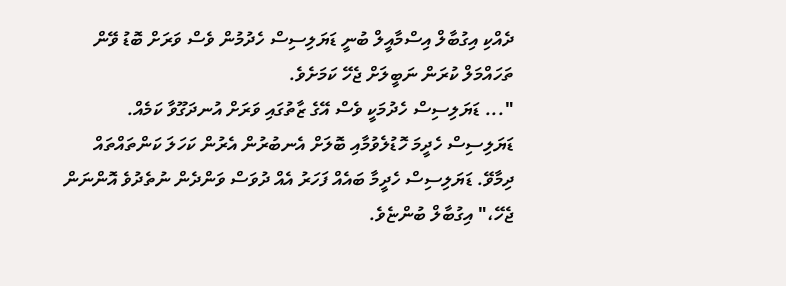ދެއްކި އިގުބާލް އިސްމާއީލް ބުނީ ޑަޔަލިސިސް ހެދުމުން ވެސް ވަރަށް ބޮޑު ވޭން ތަހައްމަލް ކުރަން ނަބީލަށް ޖެހޭ ކަމަށެވެ.
"... ޑަޔަލިސިސް ހެދުމަކީ ވެސް އޭގެ ޒާތުގައި ވަރަށް އުނދަގޫވާ ކަމެއް. ޑަޔަލިސިސް ހެދީމަ ހޮޑުލެވުމާއި ބޮލަށް އެނބުރުން އެރުން ކަހަލަ ކަންތައްތައް ދިމާވޭ. ޑަޔަލިސިސް ހެދީމާ ބައެއް ފަހަރު އެއް ދުވަސް ވަންދެން ނުތެދުވެ އޮންނަން ޖެހޭ،" އިގުބާލް ބުންޏެވެ.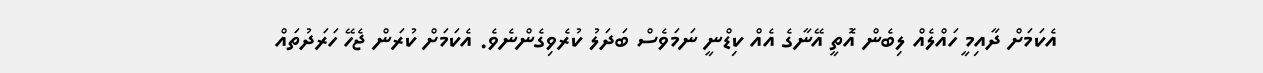އެކަމަށް ދާއިމީ ހައްލެއް ލިބެން އޮތީ އޭނާގެ އެއް ކިޑްނީ ނަމަވެސް ބަދަލު ކުރެވިގެންނެވެ. އެކަމަށް ކުރަން ޖެހޭ ހަރަދުތައް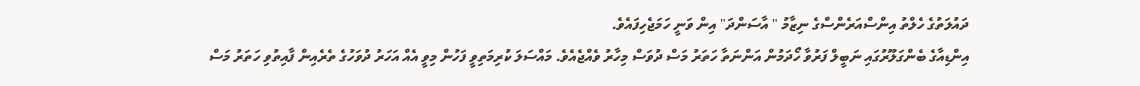ދައުލަތުގެ ހެލްތު އިންސްއަރެންސްގެ ނިޒާމު " އާސަންދަ" އިން ވަނީ ހަމަޖެހިފައެވެ.
އިންޑިއާގެ ބެންގަލޫރުގައި ނަބީލް ފަރުވާ ހޯދަމުން އަންނަތާ ހަތަރު މަސް ދުވަސް މިހާރު ވެއްޖެއެވެ. މައްސަލަ ކުރިމަތިވީ ފަހުން މިވީ އެއް އަހަރު ދުވަހުގެ ތެރެއިން ފާއިތުވި ހަތަރު މަސް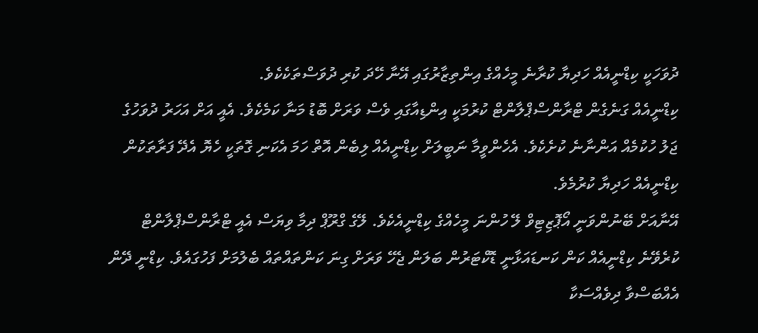ދުވަހަކީ ކިޑްނީއެއް ހަދިޔާ ކުރާނެ މީހެއްގެ އިންތިޒާރުގައި އޭނާ ހޭދަ ކުރި ދުވަސްތަކެކެވެ.
ކިޑްނީއެއް ގަނެގެން ޓްރާންސްޕްލާންޓް ކުރުމަކީ އިންޑިއާގައި ވެސް ވަރަށް ބޮޑު މަނާ ކަމެކެވެ. އެއީ އަށް އަހަރު ދުވަހުގެ ޖަލު ހުކުމެއް އަންނާނެ ކުށެކެވެ. އެހެންވީމާ ނަބީލަށް ކިޑްނީއެއް ލިބެން އޮތް ހަމަ އެކަނި ގޮތަކީ ހެޔޮ އެދޭ ފަރާތަކުން ކިޑްނީއެއް ހަދިޔާ ކުރުމެވެ.
އޭނާއަށް ބޭނުންވަނީ އޯޕޮޒިޓިވް ލޭ ހުންނަ މީހެއްގެ ކިޑްނީއެކެވެ. ލޭގެ ގްރޫޕް ދިމާ ވިޔަސް އެއީ ޓްރާންސްޕްލާންޓް ކުރެވޭނެ ކިޑްނީއެއް ކަން ކަނޑައަޅާނީ ޑޮކްޓަރުން ބަލަން ޖެހޭ ވަރަށް ގިނަ ކަންތައްތައް ބެލުމަށް ފަހުގައެވެ. ކިޑްނީ ދޭން އެއްބަސްވާ ދިވެއްސަކާ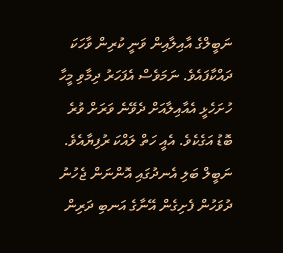ނަބީލްގެ އާއިލާއިން ވަނީ ކުރިން ވާހަކަ ދައްކާފައެވެ. ނަމަވެސް އެފަހަރު ދިމާވި މީހާ ހުށަހެޅީ އެއާއިލާއަށް ދެވޭނެ ވަރަށް ވުރެ ބޮޑު އަގެކެވެ. އެއީ ހަތް ލައްކަ ރުފިޔާއެވެ.
ނަބީލް ބަލި އެނދުގައި އޮންނަން ޖެހުނު ދުވަހުން ފެށިގެން އޭނާގެ އަނބި ދަރިން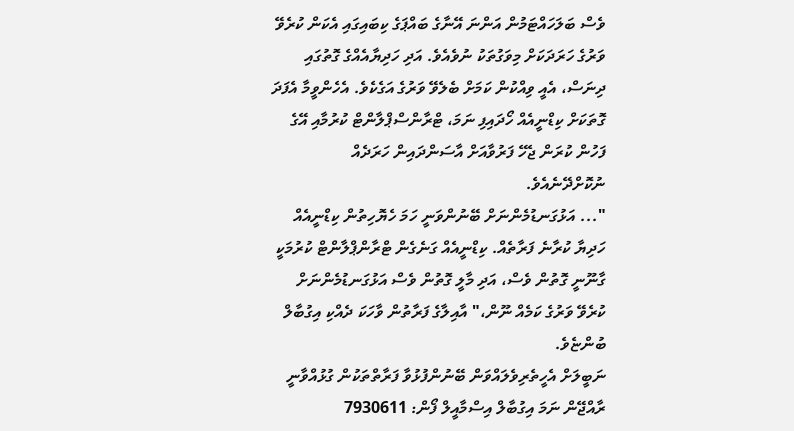ވެސް ބަލަހައްޓަމުން އަންނަ އޭނާގެ ބައްޕަގެ ކިބައިގައި އެކަން ކުރެވޭ ވަރުގެ ހަރަދަކަށް މިވަގުތަކު ނުވެއެވެ. އަދި ހަދިޔާއެއްގެ ގޮތުގައި ދިނަސް، އެއީ ވިއްކުން ކަމަށް ބެލެވޭ ވަރުގެ އަގެކެވެ. އެހެންވީމާ އެފަދަ ގޮތަކަށް ކިޑްނީއެއް ހޯދައިފި ނަމަ، ޓްރާންސްޕްލާންޓް ކުރުމާއި އޭގެ ފަހުން ކުރަން ޖެހޭ ފަރުވާއަށް އާސަންދައިން ހަރަދެއް ނުކޮށްދޭނެއެވެ.
"... އަޅުގަނޑުމެންނަށް ބޭނުންވަނީ ހަމަ ހެޔޮހިތުން ކިޑްނީއެއް ހަދިޔާ ކުރާނެ ފަރާތެއް. ކިޑްނީއެއް ގަނެގެން ޓްރާންޕްލާންޓް ކުރުމަކީ ގާނޫނީ ގޮތުން ވެސް، އަދި މާލީ ގޮތުން ވެސް އަޅުގަނޑުމެންނަށް ކުރެވޭ ވަރުގެ ކަމެއް ނޫން،" އާއިލާގެ ފަރާތުން ވާހަކަ ދެއްކި އިގުބާލް ބުންޏެވެ.
ނަބީލަށް އެހީތެރިވެލައްވަން ބޭނުންފުޅުވާ ފަރާތްތަކުން ގުޅުއްވާނީ ރާއްޖޭން ނަމަ އިގުބާލް އިސްމާއީލް ފޯން: 7930611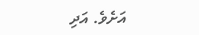އަށެވެ. އަދި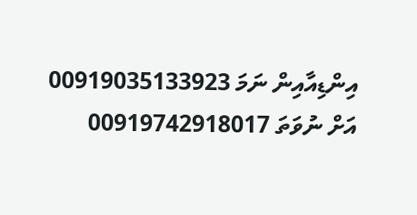އިންޑިއާއިން ނަމަ 00919035133923 އަށް ނުވަތަ 00919742918017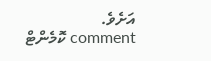އަށެވެ.
comment ކޮމެންޓް